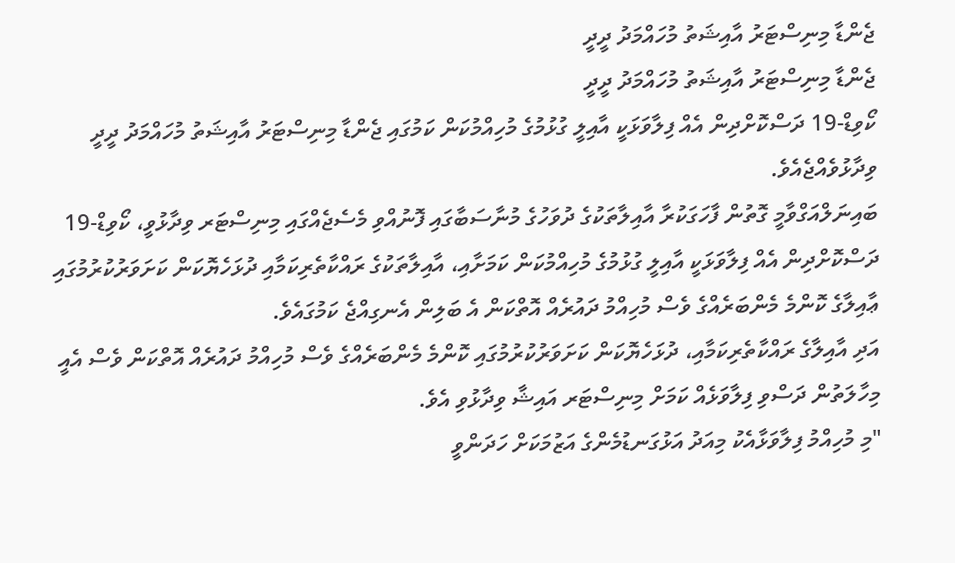ޖެންޑާ މިނިސްޓަރު އާއިޝަތު މުހައްމަދު ދީދީ
ޖެންޑާ މިނިސްޓަރު އާއިޝަތު މުހައްމަދު ދީދީ
ކޯވިޑް-19 ދަސްކޮށްދިން އެއް ފިލާވަޅަކީ އާއިލީ ގުޅުމުގެ މުހިއްމުކަން ކަމުގައި ޖެންޑާ މިނިސްޓަރު އާއިޝަތު މުހައްމަދު ދީދީ ވިދާޅުވެއްޖެއެވެ.
ބައިނަލްއަގްވާމީ ގޮތުން ފާހަގަކުރާ އާއިލާތަކުގެ ދުވަހުގެ މުނާސަބާގައި ފޮނުއްވި މެސެޖެއްގައި މިނިސްޓަރ ވިދާޅުވީ، ކޯވިޑް-19 ދަސްކޮށްދިން އެއް ފިލާވަޅަކީ އާއިލީ ގުޅުމުގެ މުހިއްމުކަން ކަމަށާއި، އާއިލާތަކުގެ ރައްކާތެރިކަމާއި ދުޅަހެޔޮކަން ކަށަވަރުކުރުމުގައި ޢާއިލާގެ ކޮންމެ މެންބަރެއްގެ ވެސް މުހިއްމު ދައުރެއް އޮތްކަން އެ ބަލިން އެނގިއްޖެ ކަމުގައެވެ.
އަދި އާއިލާގެ ރައްކާތެރިކަމާއި، ދުޅަހެޔޮކަން ކަށަވަރުކުރުމުގައި ކޮންމެ މެންބަރެއްގެ ވެސް މުހިއްމު ދައުރެއް އޮތްކަން ވެސް އެއީ މިހާލަތުން ދަސްވި ފިލާވަޅެއް ކަމަށް މިނިސްޓަރ އައިޝާ ވިދާޅުވި އެވެ.
"މި މުހިއްމު ފިލާވަޅާއެކު މިއަދު އަޅުގަނޑުމެންގެ އަޒުމަކަށް ހަދަންވީ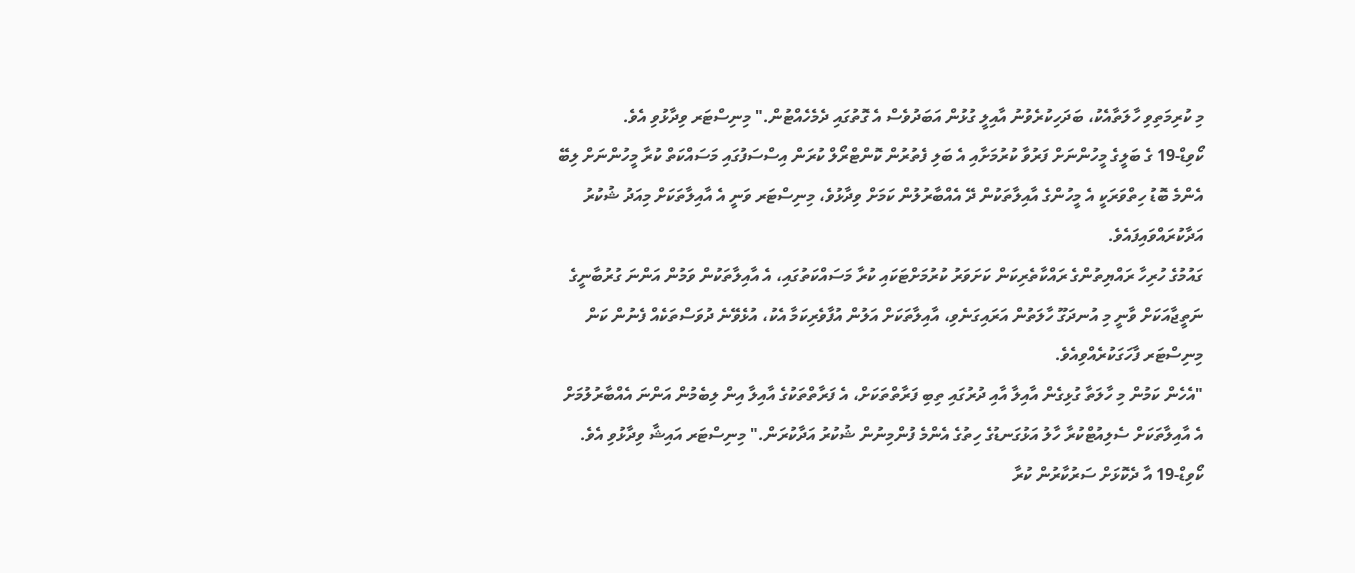މި ކުރިމަތިވި ހާލަތާއެކު، ބަދަހިކުރެވުނު އާއިލީ ގުޅުން އަބަދުވެސް އެ ގޮތުގައި ދެމެހެއްޓުން." މިނިސްޓަރ ވިދާޅުވި އެވެ.
ކޯވިޑް-19 ގެ ބަލީގެ މީހުންނަށް ފަރުވާ ކުރުމަށާއި އެ ބަލި ފެތުރުން ކޮންޓްރޯލް ކުރަން އިސްސަފުގައި މަސައްކަތް ކުރާ މީހުންނަށް ލިބޭ އެންމެ ބޮޑު ހިތްވަރަކީ އެ މީހުންގެ އާއިލާތަކުން ދޭ އެއްބާރުލުން ކަމަށް ވިދާޅުވެ، މިނިސްޓަރ ވަނީ އެ އާއިލާތަކަށް މިއަދު ޝުކުރު އަދާކުރައްވައިފައެވެ.
ގައުމުގެ ހުރިހާ ރައްޔިތުންގެ ރައްކާތެރިކަން ކަށަވަރު ކުރުމަށްޓަކައި ކުރާ މަސައްކަތުގައި، އެ އާއިލާތަކުން ވަމުން އަންނަ ގުރުބާނީގެ ނަތީޖާއަކަށް ވާނީ މި އުނދަގޫ ހާލަތުން އަރައިގަނެވި، އާއިލާތަކަށް އަލުން އުފާވެރިކަމާ އެކު، އުޅެވޭނެ ދުވަސްތަކެއް ފެނުން ކަން މިނިސްޓަރ ފާހަގަކުރެއްވިއެވެ.
"އެހެން ކަމުން މި ހާލަތާ ގުޅިގެން އާއިލާ އާއި ދުރުގައި ތިބި ފަރާތްތަކަށް، އެ ފަރާތްތަކުގެ އާއިލާ އިން ލިބެމުން އަންނަ އެއްބާރުލުމަށް އެ އާއިލާތަކަށް ސެލިއުޓްކުރާ ހާލު އަޅުގަނޑުގެ ހިތުގެ އެންމެ ފުންމިނުން ޝުކުރު އަދާކުރަން." މިނިސްޓަރ އައިޝާ ވިދާޅުވި އެވެ.
ކޯވިޑް-19 އާ ދެކޮޅަށް ސަރުކާރުން ކުރާ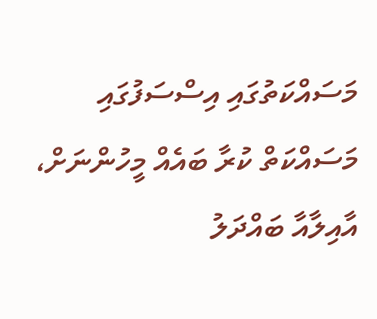މަސައްކަތުގައި އިސްސަފުގައި މަސައްކަތް ކުރާ ބައެއް މީހުންނަށް، އާއިލާއާ ބައްދަލު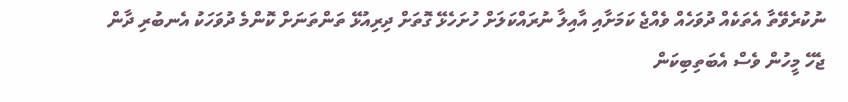ނުކުރެވޭތާ އެތަކެއް ދުވަހެއް ވެއްޖެ ކަމަށާއި އާއިލާ ނުރައްކަލަށް ހުށަހެޅޭ ގޮތަށް ދިރިއުޅޭ ތަންތަނަށް ކޮންމެ ދުވަހަކު އެނބުރި ދާން ޖެހޭ މީހުން ވެސް އެބަތިބިކަން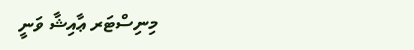މިނިސްޓަރ ޢާއިޝާ ވަނީ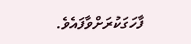ފާހަގަކުރަށްވާފައެވެ.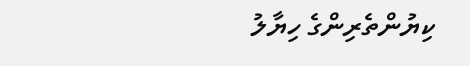ކިޔުންތެރިންގެ ހިޔާލު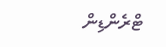ޓްރެންޑިން